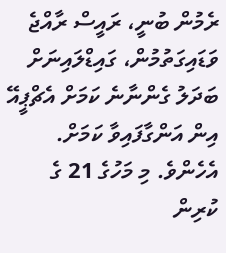ރެމުން ބުނީ، ރައީސް ރާއްޖެ ވަޑައިގަތުމުން، ގައިޑްލައިނަށް ބަދަލު ގެންނާނެ ކަމަށް އެޗްޕީއޭ އިން އަންގާފައިވާ ކަމަށް. އެހެންވެ. މި މަހުގެ 21 ގެ ކުރިން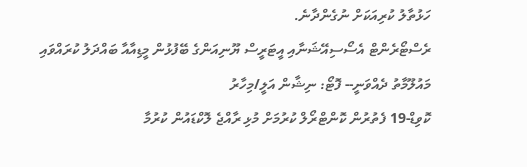ހަޅުތާލު ކުރިއަކަށް ނުގެންދާނެ.
ރެސްޓޯރެންޓް އެސޯސިއޭޝަނާއި އީޓަރީސް ޔޫނިއަންގެ ބޭފުޅުން މީޑިއާއާ ބައްދަލު ކުރައްވައި މައުލޫމާތު ދެއްވަނީ-- ފޮޓޯ: ނިޝާން އަލީ/މިހާރު
ކޮވިޑް-19 ފެތުރުން ކޮންޓްރޯލް ކުރުމަށް މުޅި ރާއްޖެ ލޮކްޑައުން ކުރުމާ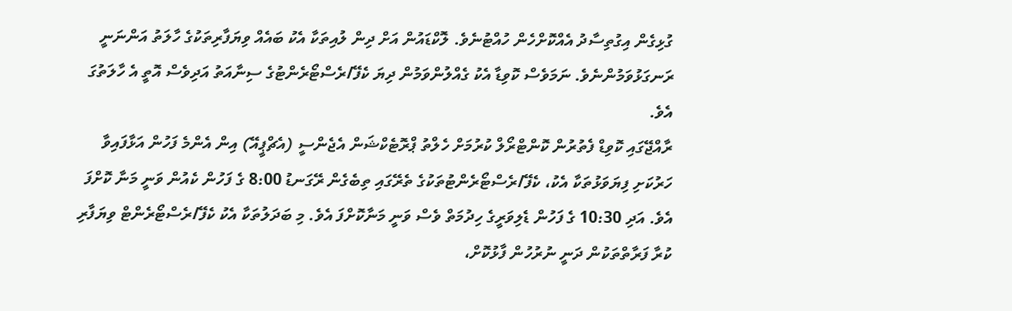ގުޅިގެން އިގުތިސާދު އެއްކޮށްހެން ހުއްޓުނެވެ. ލޮކްޑައުން އަށް ދިން ލުއިތަކާ އެކު ބައެއް ވިޔަފާރިތަކުގެ ހާލަތު އަންނަނީ ރަނގަޅުވަމުންނެވެ. ނަމަވެސް ކޮވިޑާ އެކު ގެއްލުންވަމުން ދިޔަ ކެފޭ/ރެސްޓޯރެންޓުގެ ސިނާއަތު އަދިވެސް އޮތީ އެ ހާލަތުގަ އެވެ.
ރާއްޖޭގައި ކޮވިޑް ފެތުރުން ކޮންޓްރޯލް ކުރުމަށް ހެލްތު ޕްރޮޓެކްޝަން އެޖެންސީ (އެޗްޕީއޭ) އިން އެންމެ ފަހުން އަޅާފައިވާ ހަރުކަށި ފިޔަވަޅުތަކާ އެކު، ކެފޭ/ރެސްޓޯރެންޓުތަކުގެ ތެރޭގައި ތިބެގެން ރޭގަނޑު 8:00 ގެ ފަހުން ކެއުން ވަނީ މަނާ ކޮށްފަ އެވެ. އަދި 10:30 ގެ ފަހުން ޑެލިވަރީގެ ހިދުމަތް ވެސް ވަނީ މަނާކޮށްފަ އެވެ. މި ބަދަލުތަކާ އެކު ކެފޭ/ރެސްޓޯރެންޓް ވިޔަފާރި ކުރާ ފަރާތްތަކުން ދަނީ ނުރުހުން ފާޅުކޮށް،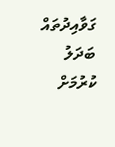ގަވާއިދުތައް ބަދަލު ކުރުމަށް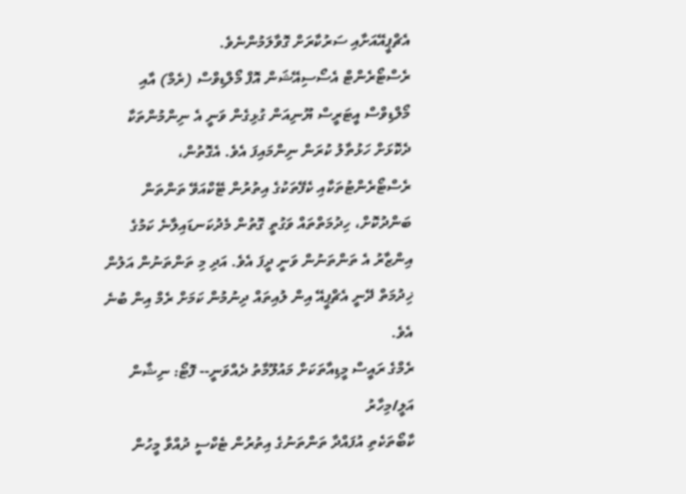އެޗްޕީއޭއަށާއި ސަރުކާރަށް ގޮވާލަމުންނެވެ.
ރެސްޓޯރެންޓް އެސޯސިއޭޝަން އޮފް މޯލްޑިވްސް (ރެމް) އާއި މޯލްޑިވްސް އީޓަރީސް ޔޫނިއަން ގުޅިގެން ވަނީ އެ ނިންމުންތަކާ ދެކޮޅަށް ހަޅުތާލު ކުރަން ނިންމައިފަ އެވެ. އެގޮތުން، ރެސްޓޯރެންޓުތަކާއި ކެފޭތަކުގެ އިތުރުން ޓޭކްއަވޭ ތަންތަން ބަންދުކޮށް، ހިދުމަތްތައް ވަގުތީ ގޮތުން މެދުކަނޑައިލާނެ ކަމުގެ އިންޒާރު އެ ތަންތަނުން ވަނީ ދީފަ އެވެ. އަދި މި ތަންތަނުން އަލުން ޚިދުމަތް ދޭނީ އެޗްޕީއޭ އިން ލުއިތައް ދިނުމުން ކަމަށް ރެމް އިން ބުނެ އެވެ.
ރެމްގެ ރައީސް މީޑިއާތަކަށް މައުލޫމާތު ދެއްވަނީ-- ފޮޓޯ: ނިޝާން އަލީ/މިހާރު
ކާބޯތަކެތި އުފައްދާ ތަންތަނުގެ އިތުރުން ޓެކްސީ ދުއްވާ މީހުން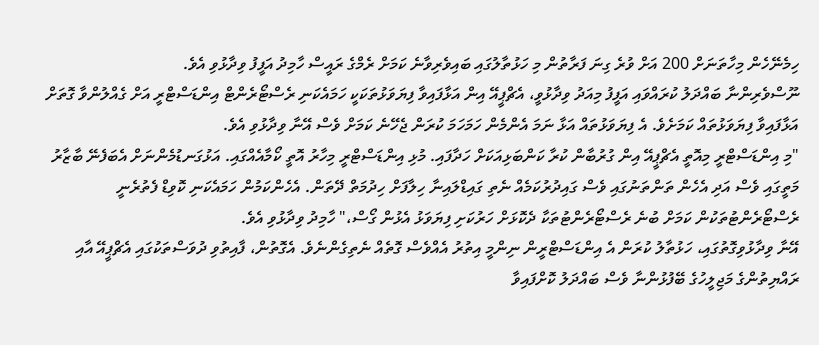ހިމެނޭހެން މިހާތަނަށް 200 އަށް ވުރެ ގިނަ ފަރާތުން މި ހަޅުތާލުގައި ބައިވެރިވާނެ ކަމަށް ރެމްގެ ރައީސް ހާމިދު އަފީފު ވިދާޅުވި އެވެ.
ނޫސްވެރިންނާ ބައްދަލު ކުރައްވައި އަފީފު މިއަދު ވިދާޅުވީ، އެޗްޕީއޭ އިން އަޅާފައިވާ ފިޔަވަޅުތަކަކީ ހަމައެކަނި ރެސްޓޯރެންޓް އިންޑަސްޓްރީ އަށް ގެއްލުންވާ ގޮތަށް އަޅާފައިވާ ފިޔަވަޅުތައް ކަމަށެވެ. އެ ފިޔަވަޅުތައް އަޅާ ނަމަ އެންމެން ހަމަހަމަ ކުރަން ޖެހޭނެ ކަމަށް ވެސް އޭނާ ވިދާޅުވި އެވެ.
"މި އިންޑަސްޓްރީ މިއޮތީ އެޗްޕީއޭ އިން ގުރުބާން ކުރާ ކަންބަޅިއަކަށް ހަދާފައި. މުޅި އިންޑަސްޓްރީ މިހާރު އޮތީ ކޯމާއެއްގައި. އަޅުގަނޑުމެންނަށް އެބަފެނޭ ބާޒާރު މަތީގައި ވެސް އަދި އެހެން ތަންތަނުގައި ވެސް ގައިދުރުކަމެއް ނެތި ގައިޑްލައިނާ ހިލާފަށް ހިދުމަތް ދޭތަން. އެހެންކަމުން ހަމައެކަނި ކޮވިޑް ފެތުރެނީ ރެސްޓޯރެންޓުތަކުން ކަމަށް ބުނެ ރެސްޓޯރެންޓުތަކާ ދެކޮޅަށް ހަރުކަށި ފިޔަވަޅު އެޅުން ގޯސް،" ހާމިދު ވިދާޅުވި އެވެ.
އޭނާ ވިދާޅުވިގޮތުގައި، ހަޅުތާލު ކުރަން އެ އިންޑަސްޓްރީން ނިންމީ އިތުރު އެއްވެސް ގޮތެއް ނެތިގެންނެވެ. އެގޮތުން، ފާއިތުވި ދުވަސްތަކުގައި އެޗްޕީއޭ އާއި ރައްޔިތުންގެ މަޖިލީހުގެ ބޭފުޅުންނާ ވެސް ބައްދަލު ކޮށްފައިވާ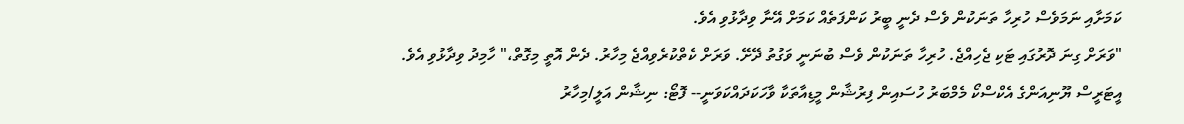ކަމަށާއި ނަމަވެސް ހުރިހާ ތަނަކުން ވެސް ދެނީ ބީރު ކަންފަތެއް ކަމަށް އޭނާ ވިދާޅުވި އެވެ.
"ވަރަށް ގިނަ ދޮރުގައި ޓަކި ޖެހިއްޖެ. ހުރިހާ ތަނަކުން ވެސް ބުނަނީ ވަގުތު ދޭށޭ. ވަރަށް ކެތްކުރެވިއްޖެ މިހާރު. ދެން އޮތީ މިގޮތް،" ހާމިދު ވިދާޅުވި އެވެ.
އީޓަރީސް ޔޫނިއަންގެ އެކްސްކޯ މެމްބަރު ހުސައިން ފިރުޝާން މީޑިއާތަކާ ވާހަކަދައްކަވަނީ-- ފޮޓޯ: ނިޝާން އަލީ/މިހާރު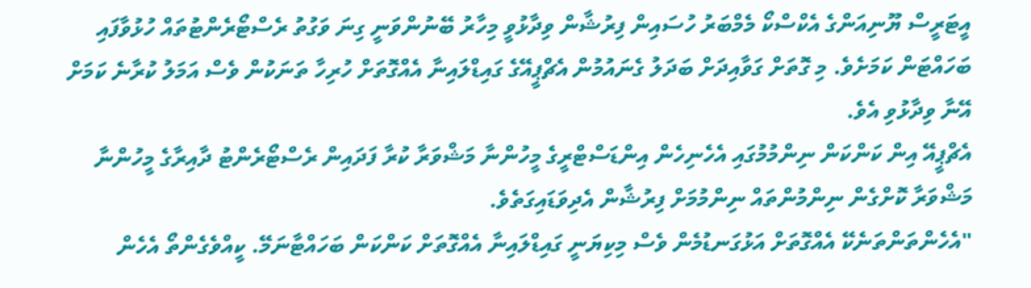އީޓަރީސް ޔޫނިއަންގެ އެކްސްކޯ މެމްބަރު ހުސައިން ފިރުޝާން ވިދާޅުވީ މިހާރު ބޭނުންވަނީ ގިނަ ވަގުތު ރެސްޓޯރެންޓުތައް ހުޅުވާފައި ބަހައްޓަން ކަމަށެވެ. މި ގޮތަށް ގަވާއިދަށް ބަދަލު ގެނައުމުން އެޗްޕީއޭގެ ގައިޑްލައިނާ އެއްގޮތަށް ހުރިހާ ތަނަކުން ވެސް އަމަލު ކުރާނެ ކަމަށް އޭނާ ވިދާޅުވި އެވެ.
އެޗްޕީއޭ އިން ކަންކަން ނިންމުމުގައި އެހެނިހެން އިންޑަސްޓްރީގެ މީހުންނާ މަޝްވަރާ ކުރާ ފަދައިން ރެސްޓޯރެންޓު ދާއިރާގެ މީހުންނާ މަޝްވަރާ ކޮށްގެން ނިންމުންތައް ނިންމުމަށް ފިރުޝާން އެދިވަޑައިގަތެވެ.
"އެހެންތަންތަނެކޭ އެއްގޮތަށް އަޅުގަނޑުމެން ވެސް މިކިޔަނީ ގައިޑްލައިނާ އެއްގޮތަށް ކަންކަން ބަހައްޓާނަމޭ. ކީއްވެގެންތޯ އެހެން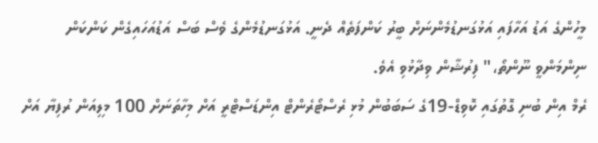މީހުންގެ އަޑު އަހާފައި އަޅުގަނޑުމެންނަށް ބީރު ކަންފަތެއް ދެނީ. އަޅުގަނޑުމެންގެ ވެސް ބަސް އަޑުއަހައިގެން ކަންކަން ނިންމަންވީ ނޫންތޯ،" ފިރުޝާން ވިދާޅުވި އެވެ.
ރެމް އިން ބުނި ގޮތުގައި ކޮވިޑް-19ގެ ސަބަބުން މުޅި ރެސްޓޯރެންޓް އިންޑަސްޓްރީ އަށް މިހާތަނަށް 100 މިލިއަން ރުފިޔާ އަށް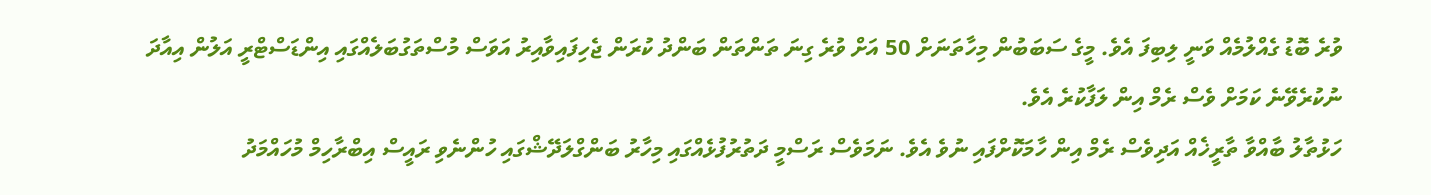ވުރެ ބޮޑު ގެއްލުމެއް ވަނީ ލިބިފަ އެވެ. މީގެ ސަބަބުން މިހާތަނަށް 50 އަށް ވުރެ ގިނަ ތަންތަން ބަންދު ކުރަން ޖެހިފައިވާއިރު އަވަސް މުސްތަގުބަލެއްގައި އިންޑަސްޓްރީ އަލުން އިއާދަ ނުކުރެވޭނެ ކަމަށް ވެސް ރެމް އިން ލަފާކުރެ އެވެ.
ހަޅުތާލު ބާއްވާ ތާރީޚެއް އަދިވެސް ރެމް އިން ހާމަކޮށްފައި ނުވެ އެވެ. ނަމަވެސް ރަސްމީ ދަތުރުފުޅެއްގައި މިހާރު ބަންގްލަދޭޝްގައި ހުންނެވި ރައީސް އިބްރާހިމް މުހައްމަދު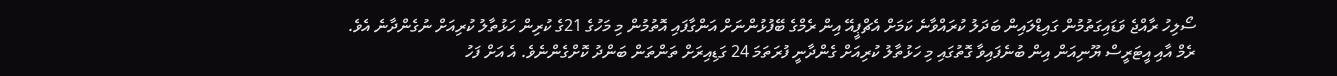ސޯލިހު ރާއްޖެ ވަޑައިގަތުމުން ގައިޑްލައިން ބަދަލު ކުރައްވާނެ ކަމަށް އެޗްޕީއޭ އިން ރެމްގެ ބޭފުޅުންނަށް އަންގާފައި އޮތުމުން މި މަހުގެ 21ގެ ކުރިން ހަޅުތާލު ކުރިއަށް ނުގެންދާނެ އެވެ.
ރެމް އާއި އީޓަރީސް ޔޫނިއަން އިން ބުނެފައިވާ ގޮތުގައި މި ހަޅުތާލު ކުރިއަށް ގެންދާނީ ފުރަތަމަ 24 ގަޑިއިރަށް ތަންތަން ބަންދު ކޮށްގެންނެވެ. އެ އަށް ފަހު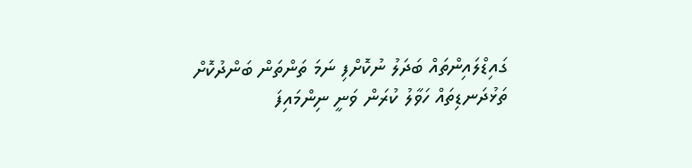ގައިޑްލައިންތައް ބަދަލު ނުކޮށްފި ނަމަ ތަންތަން ބަންދުކޮށް ތަޅުދަނޑިތައް ހަވާލު ކުރަން ވަނީ ނިންމައިފަ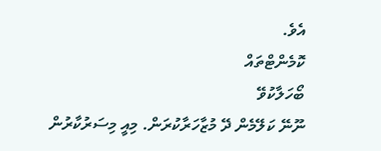އެވެ.
ކޮމެންޓްތައް
ބޯހަލާކުވޭ
ނޫނޭ ކަލޭމެން ދޭ މުޒާހަރާކުރަން. މިއީ މިސަރުކާރުން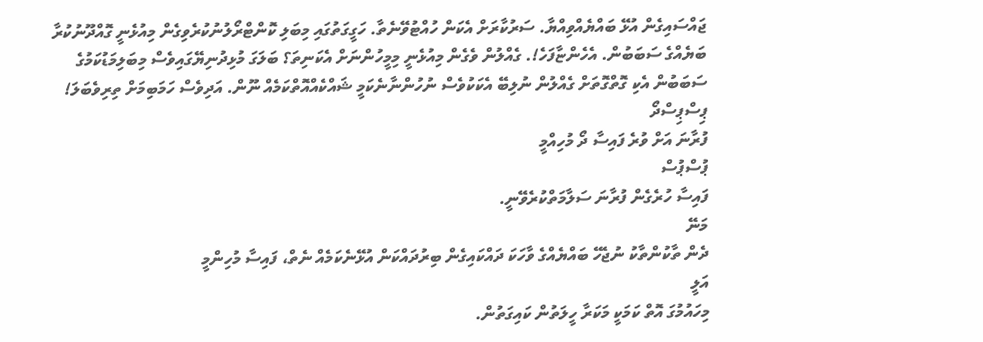ޖައްސައިގެން އުޅޭ ބައްޔެއްވިއްޔާ. ސަރުކާރަށް އެކަން ހުއްޓުވޭނެތާ. ހަގީގަތުގައި މިބަލި ކޮންޓްރޯލުނުކުރެވިގެން މިއުޅެނީ ގޮއްދޫނުކުރާ ބަޔެއްގެ ސަބަބުން. އެހެންޏާފަހެ!. ގެއްލުން ވެގެން މިއުޅެނީ މިމީހުންނަށް އެކަނިތަ؟ ބަލަގަ މުޅިދުނިޔޭގައިވެސް މިބަލިމަޑުކަމުގެ ސަބަބުން އެކި ގޮތްގޮތަށް ގެއްލުން ނުލިބޭ އެކަކުވެސް ނުހުންނާނެކަމީ ޝައްކެއްއޮތްކަމެއް ނޫން. އަދިވެސް ހަމަބިމަށް ތިރިވެބަލަ!
ޕިސްޕިސްދޯ
ފުރާނަ އަށް ވުރެ ފައިސާ ދޯ މުހިއްމީ
ޕުސްޕުސް
ފައިސާ ހުރެގެން ފުރާނަ ސަލާމަތްކުރެވޭނީ.
މަނޭ
ދެން ތާކުންތާކު ނުޖެހޭ ބައްޔެއްގެ ވާހަކަ ދައްކައިގެން ބިރުދައްކަން އުޅޭނެކަމެއް ނެތް، ފައިސާ މުހިންމީ
އަލީ
މިހައުމުގަ އޮތް ކަމަކީ މަކަރާ ހީލަތުން ކައިގަތުން.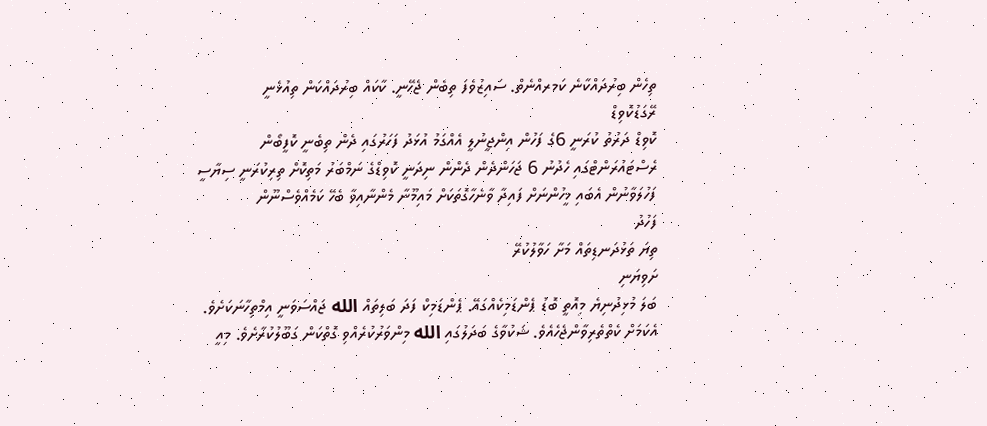ތިހެން ބިރުދައްކާނެ ކަމރއްނެތް. ސައިޒުވެފަ ތިބެން ޖެހޭނީ. ކާކައް ބިރުދައްކަން ތިއުޅެނީ
ރޭގަޑުކޮވިޑް
ކޮވިޑް ދަރުތު ކުރަނީ 6ގެ ފަހުން އިންޖީނުލީ އެއްގަމު އުޅަދު ފަހަރުގައި ދެން ތިބެނީ ކޮފީބޯން ރެސްޓައުރަންޓްގައި ހެދުނު 6 ޖަހަންދެން ދެންން ނިދަނީ ކޮވިޑްގެ ނަމްބަރު މަތިކޮށް ތިރިކުރަނީ ސިޔާސީ ފަހުލަވާނުން އެބައި މީހުންނަށް ފައިދާ ވާނެހާގޮތަކަށް މައިމޫނާ މެންނާއިވާ ބެހޭ ކަމެއްވެސްނޫން
ފަހުދު
ތިޔަ ތަޅުދަނޑިތައް މަށާ ހަވާލުކުރޭ
ށަވިޔަނި
ބަލަ މުޅިދުނިޔެ މިއޮތީ ބޮޑު ޕެންޑަމިކެއްގައޭ. ޕެންޑަމިކް ފަދަ ބަލިތައް الله ޖައްސަވަނީ އިމްތިހާނަކަށެވެ. އެކަމަށް ކެތްތެރިވާންޖެހެއެވެ. ޝަކުވާގެ ބަދަލުގައި الله މިންވަރުކުރެއްވި ގޮތްކަން ގަބޫލުކުރާށެވެ. މިއީ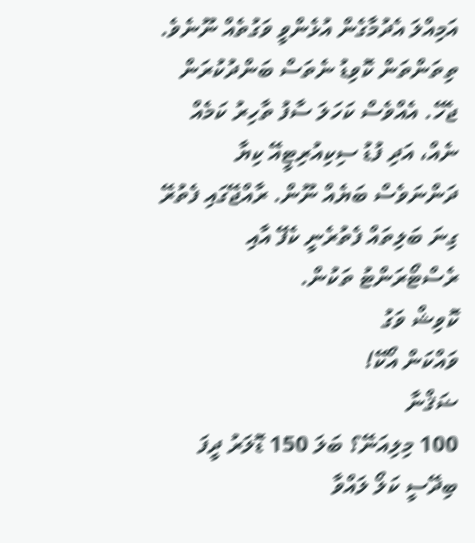އަމިއްލަ އެދުމާގެން އުޅެންވީ ވަގުތެއް ނޫނެވެ.
ތިތަންތަން ކޮވިޑު ނެތަސް ބަންދުކުރަން ޖެހޭ. އެއްވެސް ކަހަލަ ސާފު ތާހިރު ކަމެއް ނެއް، އަދި ފުޑު ސިކިއުރިޓީއޭ ކިޔާ ދަންނަވެސް ބަޔެއް ނޫން. ރާއްޖޭގައި ފެތުރޭ ގިނަ ބަލިތައް ފެތުރެނީ ކެފޭ އާއި ރެސްޓޯރަންޓު ތަކުން.
ކޮވިޝް ވަގު
ވައްކަން އޯކޭ!
ޟަޤްނާ
100 މިލިއަނޭ؟ ބަލަ 150 ޑޮލަރު ދީފަ ބިދޭސީ ކަލޯ ލައްވާ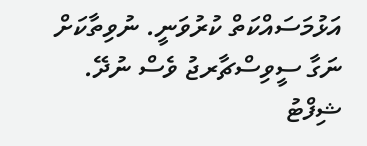އަޅުމަސައްކަތް ކުރުވަނީ. ނުވިތާކަށް ނަގާ ސީވިސްޗާރޖު ވެސް ނުދޭ. ޝިފްޓު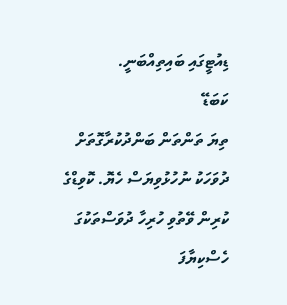ޑިއުޓީގައި ބައިތިއްބަނީ.
ކަބަޑޭ
ތިޔަ ތަންތަން ބަންދުކުރާގޮތަށް ދުވަހަކު ނުހުޅުވިޔަސް ހެޔޮ. ކޮވިޑްގެ ކުރިން ވޭތުވި ހުރިހާ ދުވަސްތަކުގަ ހެސްކިޔާފަ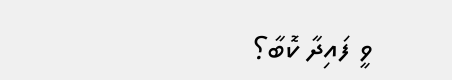ވީ ފައިދާ ކޮބާ؟